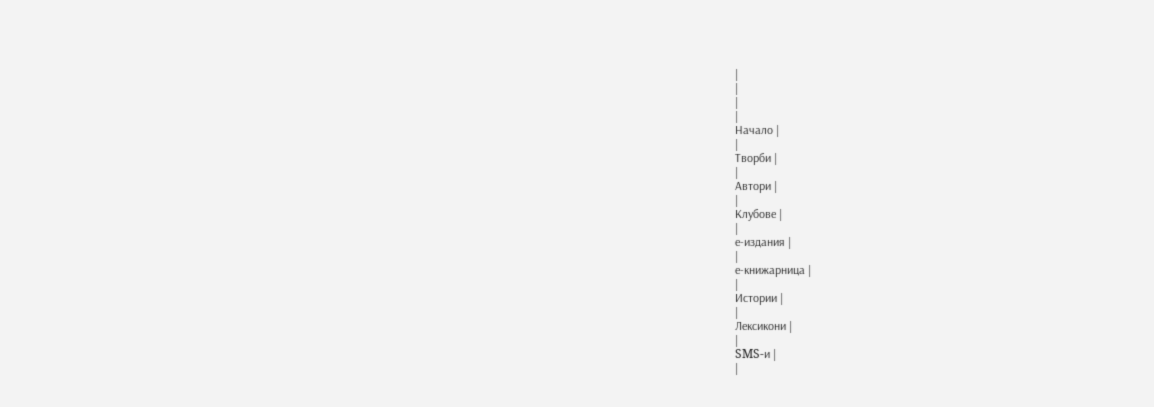|
|
|
|
Начало |
|
Творби |
|
Автори |
|
Клубове |
|
е-издания |
|
е-книжарница |
|
Истории |
|
Лексикони |
|
SMS-и |
|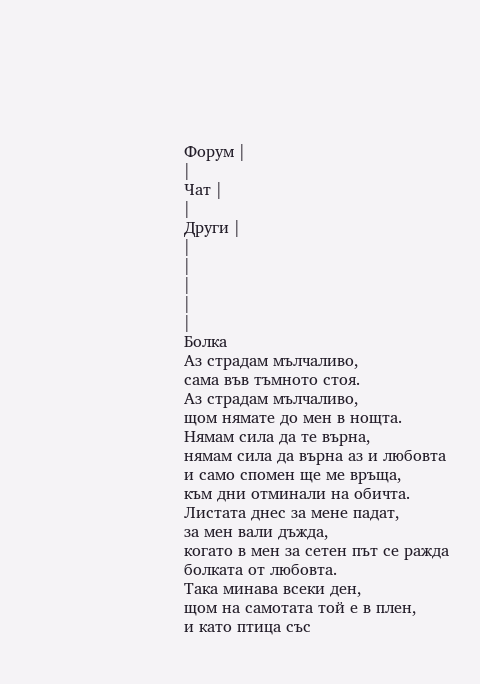Форум |
|
Чат |
|
Други |
|
|
|
|
|
Болка
Аз страдам мълчаливо,
сама във тъмното стоя.
Аз страдам мълчаливо,
щом нямате до мен в нощта.
Нямам сила да те върна,
нямам сила да върна аз и любовта
и само спомен ще ме връща,
към дни отминали на обичта.
Листата днес за мене падат,
за мен вали дъжда,
когато в мен за сетен път се ражда
болката от любовта.
Така минава всеки ден,
щом на самотата той е в плен,
и като птица със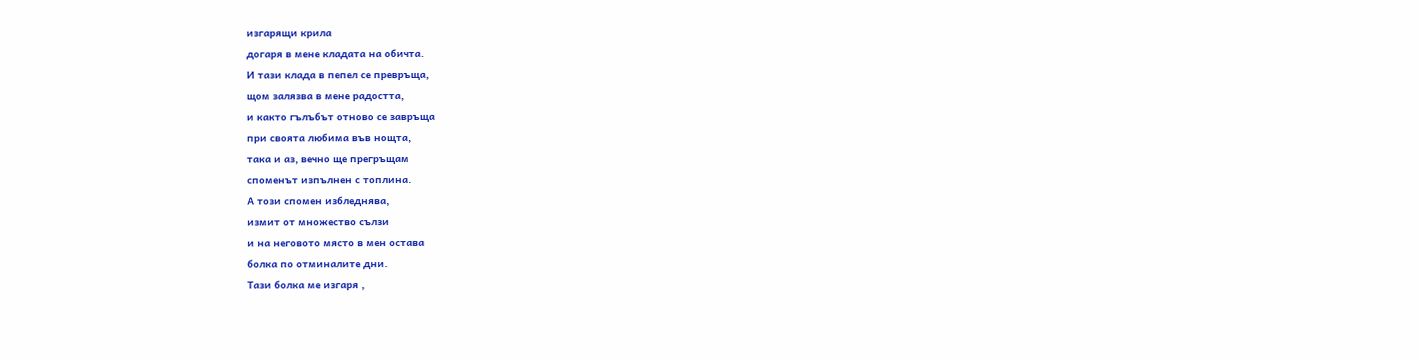изгарящи крила
догаря в мене кладата на обичта.
И тази клада в пепел се превръща,
щом залязва в мене радостта,
и както гълъбът отново се завръща
при своята любима във нощта,
така и аз, вечно ще прегръщам
споменът изпълнен с топлина.
А този спомен избледнява,
измит от множество сълзи
и на неговото място в мен остава
болка по отминалите дни.
Тази болка ме изгаря ,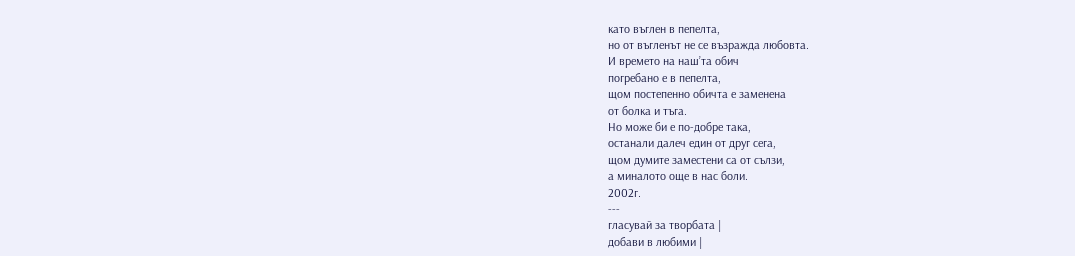като въглен в пепелта,
но от въгленът не се възражда любовта.
И времето на наш’та обич
погребано е в пепелта,
щом постепенно обичта е заменена
от болка и тъга.
Но може би е по-добре така,
останали далеч един от друг сега,
щом думите заместени са от сълзи,
а миналото още в нас боли.
2002г.
---
гласувай за творбата |
добави в любими |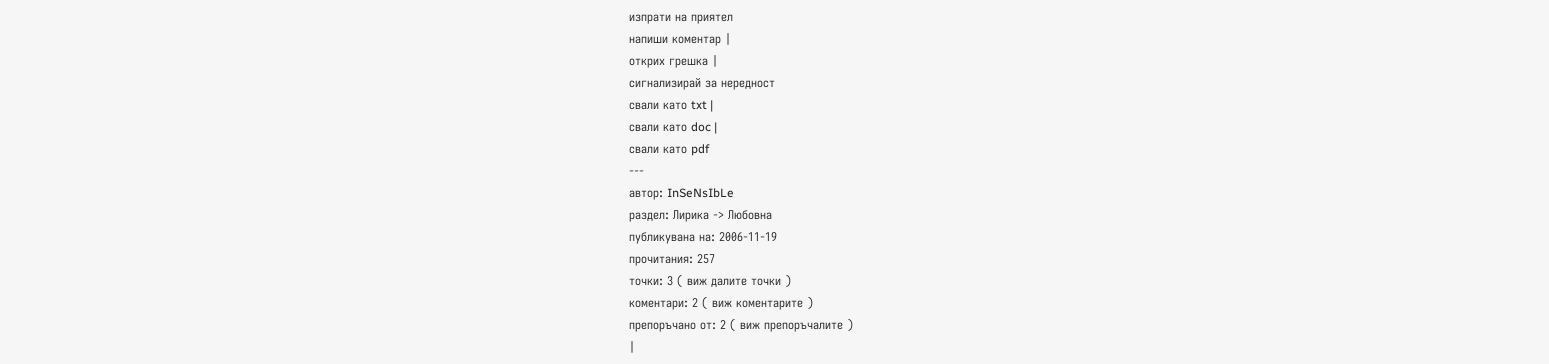изпрати на приятел
напиши коментар |
открих грешка |
сигнализирай за нередност
свали като txt |
свали като doc |
свали като pdf
---
автор: InSeNsIbLe
раздел: Лирика -> Любовна
публикувана на: 2006-11-19
прочитания: 257
точки: 3 ( виж далите точки )
коментари: 2 ( виж коментарите )
препоръчано от: 2 ( виж препоръчалите )
|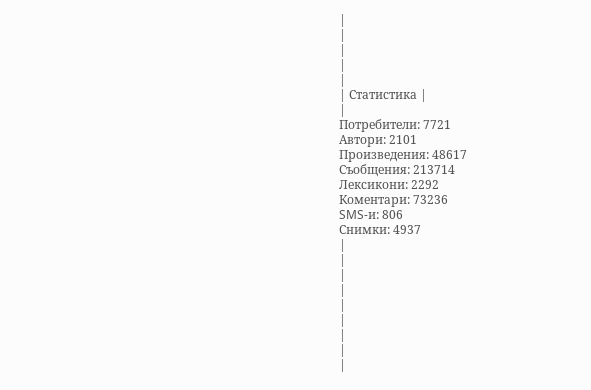|
|
|
|
|
| Статистика |
|
Потребители: 7721
Автори: 2101
Произведения: 48617
Съобщения: 213714
Лексикони: 2292
Коментари: 73236
SMS-и: 806
Снимки: 4937
|
|
|
|
|
|
|
|
|